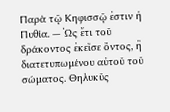Παρὰ τῷ Κηφισσῷ ἐστιν ἡ Πυθία. — Ὡς ἔτι τοῦ δράκοντος ἐκεῖσε ὄντος, ἢ διατετυπωμένου αὐτοῦ τοῦ σώματος. Θηλυκῦς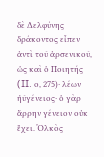δὲ Δελφύνης δράκοντος εἶπεν ἀντὶ τοῦ ἀρσενικοῦ, ὡς καὶ ὁ Ποιητής (II. ο, 275)· λέων ἠῦγένειος· ὁ γὰρ ἄρρην γένειον οὐκ ἔχει. Ὁλκὸς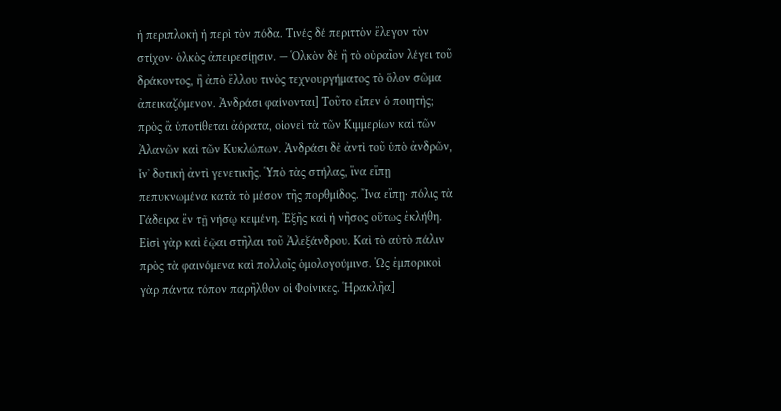ἡ περιπλοκὴ ἡ περὶ τὸν πόδα. Τινές δέ περιττὸν ἔλεγον τὸν στίχον· ὁλκὸς ἀπειρεσίῃσιν. — Ὁλκὸν δὲ ἢ τὸ οὐραῖον λέγει τοῦ δράκοντος, ἢ ἀπὸ ἔλλου τινὸς τεχνουργήματος τὸ ὅλον σῶμα ἀπεικαζόμενον. Ἀνδράσι φαίνονται] Τοῦτο εἶπεν ὁ ποιητὴς; πρὸς ἂ ὑποτίθεται ἀόρατα, οἱονεὶ τὰ τῶν Κιμμερίων καὶ τῶν Ἀλανῶν καὶ τῶν Κυκλώπων. Ἀνδράσι δὲ ἀντὶ τοῦ ὑπὸ ἀνδρῶν, ἷνʼ δοτικὴ ἀντὶ γενετικῆς. Ὑπὸ τὰς στήλας, ἵνα εἴπῃ πεπυκνωμένα κατὰ τὸ μέσον τῆς πορθμίδος. Ἴνα εἴπῃ· πόλις τὰ Γάδειρα ἒν τῇ νήσῳ κειμένη. Ἑξῆς καὶ ἡ νῆσος οὕτως ἐκλήθη. Εἰσὶ γὰρ καὶ ἑῷαι στῆλαι τοῦ Ἀλεξάνδρου. Καὶ τὸ αὐτὸ πάλιν πρὸς τὰ φαινόμενα καὶ πολλοῖς ὁμολογούμινσ. Ὡς ἐμπορικοὶ γὰρ πάντα τόπον παρῆλθον οἱ Φοίνικες. Ἡρακλῆα]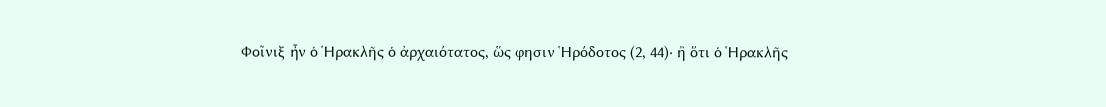Φοῖνιξ ἦν ὁ Ἡρακλῆς ὁ ἀρχαιότατος, ὥς φησιν Ἡρόδοτος (2, 44)· ἢ ὅτι ὁ Ἡρακλῆς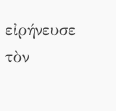εἰρήνευσε τὸν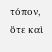τόπον, ὅτε καὶ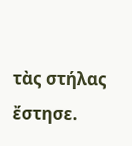τὰς στήλας ἔστησε.